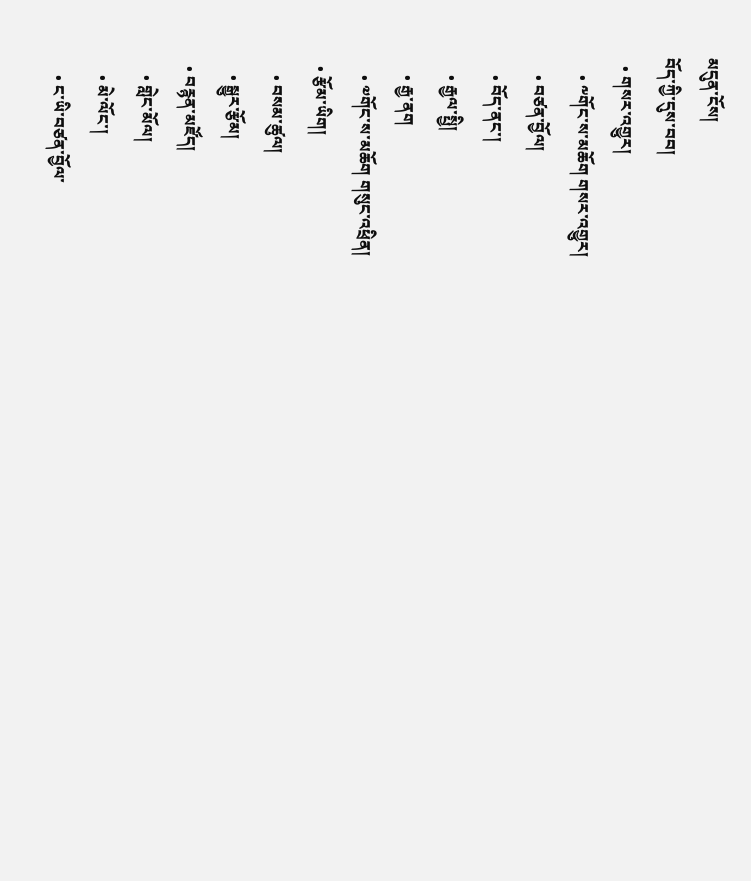མདུན་ངོས།
བོད་ཀྱི་དུས་བབ།
  • གསར་འགྱུར།
    • ༸གོང་ས་མཆོག གསར་འགྱུར།
    • བཙན་བྱོལ།
    • བོད་ནང་།
    • རྒྱལ་སྤྱི།
    • རྒྱ་ནག
    • ༧གོང་ས་མཆོག གསུང་འཕྲིན།
  • རྩོམ་ཡིག།
    • བསམ་ཚུལ།
    • སྒྱུར་རྩོམ།
  • བརྙན་མཛོད།
    • གླེང་མོལ།
    • མེ་ལོང་།
    • ང་ཡི་བཙན་བྱོལ་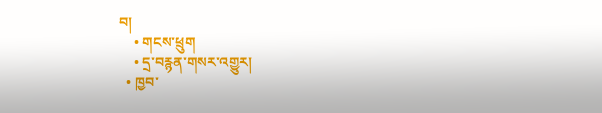བ།
    • གངས་ཕྲུག
    • དྲ་བརྙན་གསར་འགྱུར།
  • ཁྱབ་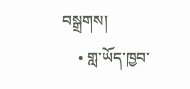བསྒྲགས།
    • གླ་ཡོད་ཁྱབ་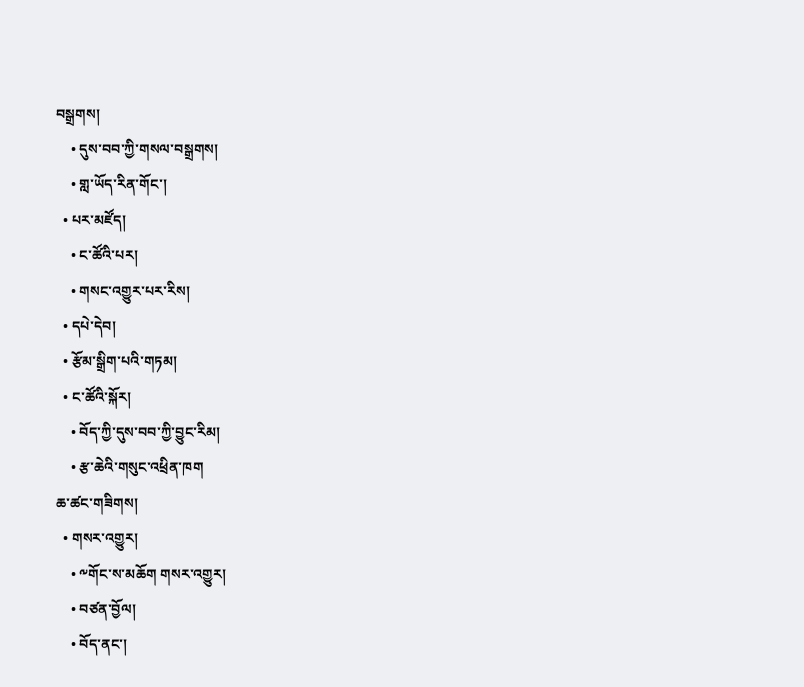བསྒྲགས།
    • དུས་བབ་ཀྱི་གསལ་བསྒྲགས།
    • གླ་ཡོད་རིན་གོང་།
  • པར་མཛོད།
    • ང་ཚོའི་པར།
    • གསང་འགྱུར་པར་རིས།
  • དཔེ་དེབ།
  • རྩོམ་སྒྲིག་པའི་གཏམ།
  • ང་ཚོའི་སྐོར།
    • བོད་ཀྱི་དུས་བབ་ཀྱི་བྱུང་རིམ།
    • རྩ་ཆེའི་གསུང་འཕྲིན་ཁག
ཆ་ཚང་གཟིགས།
  • གསར་འགྱུར།
    • ༸གོང་ས་མཆོག གསར་འགྱུར།
    • བཙན་བྱོལ།
    • བོད་ནང་།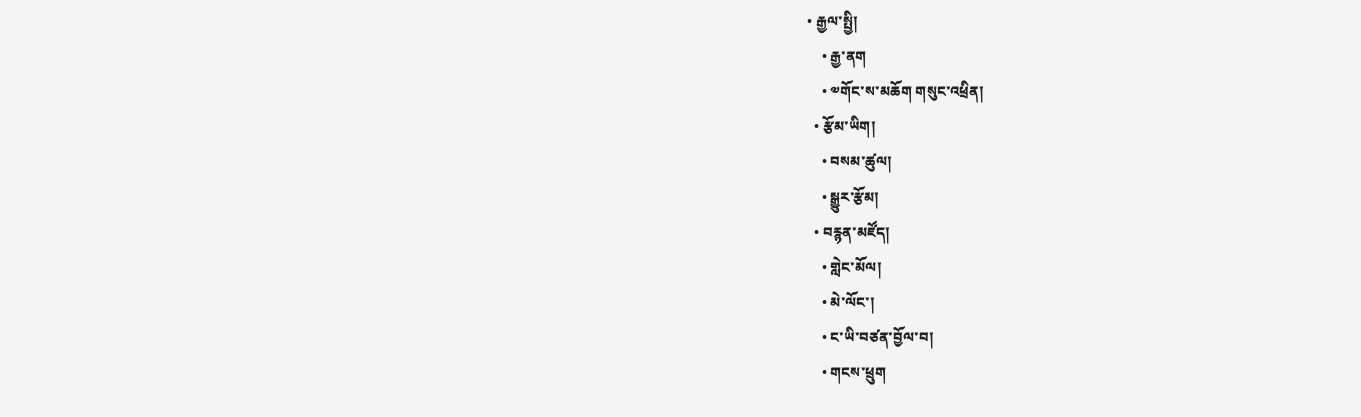• རྒྱལ་སྤྱི།
    • རྒྱ་ནག
    • ༧གོང་ས་མཆོག གསུང་འཕྲིན།
  • རྩོམ་ཡིག།
    • བསམ་ཚུལ།
    • སྒྱུར་རྩོམ།
  • བརྙན་མཛོད།
    • གླེང་མོལ།
    • མེ་ལོང་།
    • ང་ཡི་བཙན་བྱོལ་བ།
    • གངས་ཕྲུག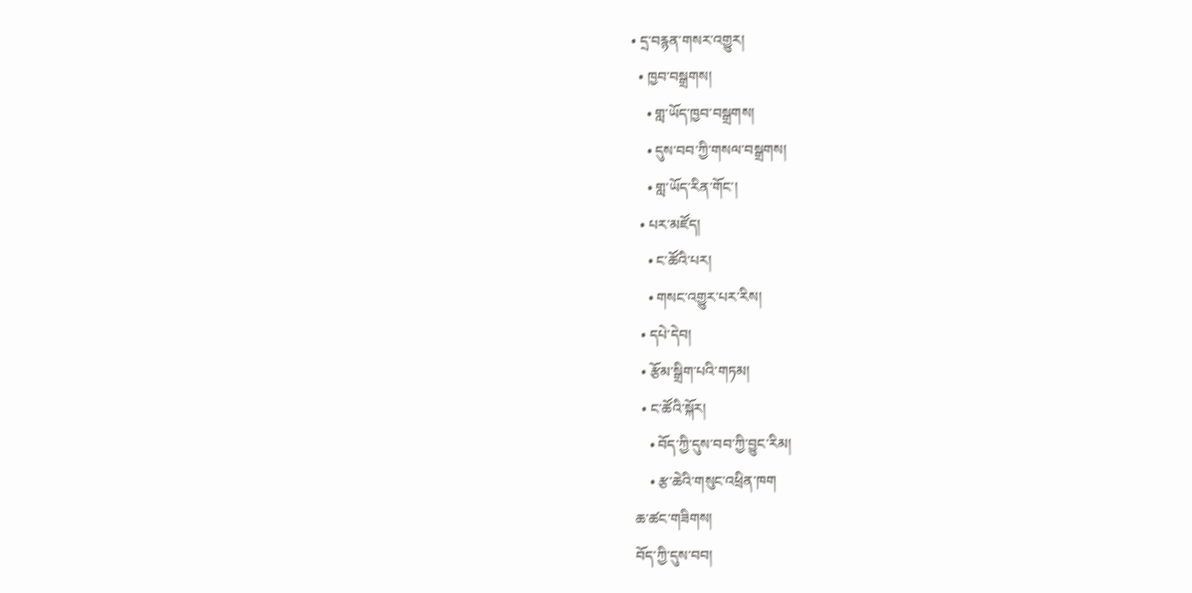• དྲ་བརྙན་གསར་འགྱུར།
  • ཁྱབ་བསྒྲགས།
    • གླ་ཡོད་ཁྱབ་བསྒྲགས།
    • དུས་བབ་ཀྱི་གསལ་བསྒྲགས།
    • གླ་ཡོད་རིན་གོང་།
  • པར་མཛོད།
    • ང་ཚོའི་པར།
    • གསང་འགྱུར་པར་རིས།
  • དཔེ་དེབ།
  • རྩོམ་སྒྲིག་པའི་གཏམ།
  • ང་ཚོའི་སྐོར།
    • བོད་ཀྱི་དུས་བབ་ཀྱི་བྱུང་རིམ།
    • རྩ་ཆེའི་གསུང་འཕྲིན་ཁག
ཆ་ཚང་གཟིགས།
བོད་ཀྱི་དུས་བབ།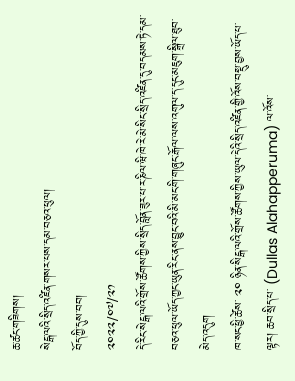ཆ་ཚང་གཟིགས།
སེངྒ་ལའི་སྲིད་འཛིན་གསར་པས་དམ་བཅའ་ཕུལ།
བོད་ཀྱི་དུས་བབ།
༢༠༢༢/༠༧/༢༡
དེ་རིང་སེངྒ་ལའི་གྲོས་ཚོགས་ཀྱིས་སྲིད་བློན་ཟུར་པ་ར་ཎིལ་ཝི་ཁེ་རེ་མེ་སིང་སྲིད་འཛིན་དུ་བདམས་ཏེ་དམ་བཅའ་ཕུལ་ཡོད་ཀྱང་ཡུན་རིང་ནས་བྱུང་བའི་མི་མང་གི་གཞུང་རྒོལ་ལས་འགུལ་ད་དུང་མཇུག་སྒྲིལ་ཐུབ་མེད་འདུག
ཁ་སང་ཕྱི་ཚེས་ ༢༠ ཉིན་སིངྒ་ལའི་གྲོས་ཚོགས་ཀྱིས་ཡུལ་དེའི་སྲིད་འཛིན་གྱི་འོས་བསྡུ་བྱས་ཡོད་པ་ལྟར། ཆབ་སྲིད་པ་ (Dullas Alahapperuma) ལ་འོས་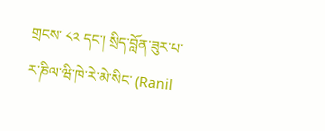གྲངས་ ༨༢ དང་། སྲིད་བློན་ཟུར་པ་ར་ཎིལ་ཝི་ཁེ་རེ་མེ་སིང་ (Ranil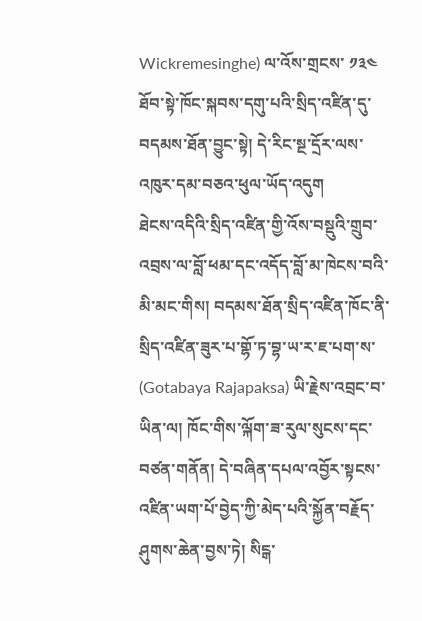Wickremesinghe) ལ་འོས་གྲངས་ ༡༣༤ ཐོབ་སྟེ་ཁོང་སྐབས་དགུ་པའི་སྲིད་འཛིན་དུ་བདམས་ཐོན་བྱུང་སྟེ། དེ་རིང་སྔ་དྲོར་ལས་འཁུར་དམ་བཅའ་ཕུལ་ཡོད་འདུག
ཐེངས་འདིའི་སྲིད་འཛིན་གྱི་འོས་བསྡུའི་གྲུབ་འབྲས་ལ་བློ་ཕམ་དང་འདོད་བློ་མ་ཁེངས་བའི་མི་མང་གིས། བདམས་ཐོན་སྲིད་འཛིན་ཁོང་ནི་སྲིད་འཛིན་ཟུར་པ་གྷོ་ཏ་བྷ་ཡ་ར་ཇ་པག་ས་ (Gotabaya Rajapaksa) ཡི་རྗེས་འབྲང་བ་ཡིན་ལ། ཁོང་གིས་ལྐོག་ཟ་རུལ་སུངས་དང་བཙན་གནོན། དེ་བཞིན་དཔལ་འབྱོར་སྟངས་འཛིན་ཡག་པོ་བྱེད་ཀྱི་མེད་པའི་སྐྱོན་བརྗོད་ཤུགས་ཆེན་བྱས་ཏེ། སིངྒ་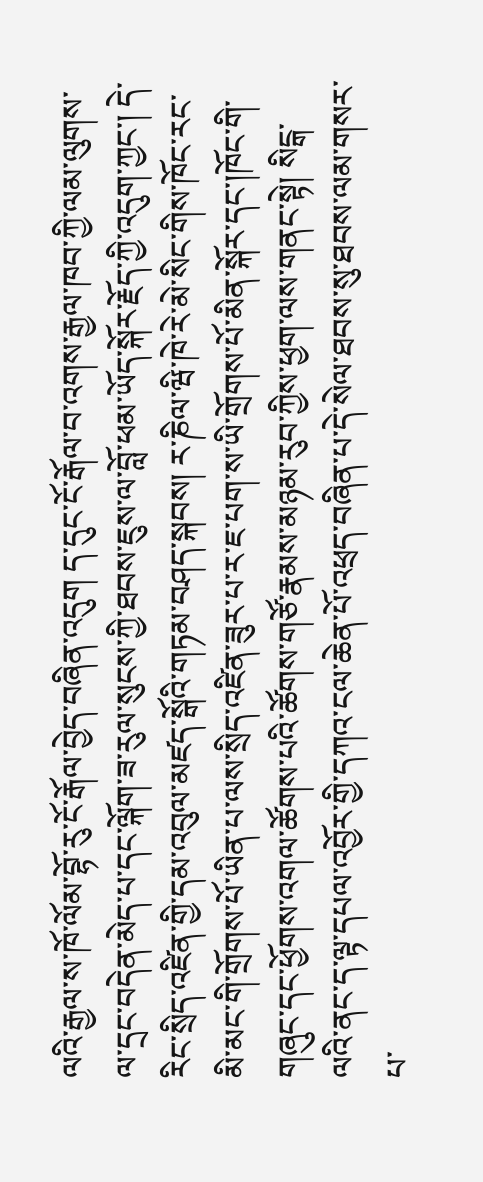ལའི་རྒྱལ་ས་ཁོ་ལོམ་བྷོ་རུ་ངོ་རྒོལ་བྱེད་བཞིན་འདུག ད་དུང་ངོ་རྒོལ་བ་འགས་རྒྱལ་ཁབ་ཀྱི་ལམ་ལུགས་ལ་དྲང་བདེན་མེད་པ་དང་ལྐོག་ཟ་རུལ་སུངས་ཀྱི་ཐབས་ཇུས་ལ་བློ་ཕམ་ཡོད་སྐོར་རྗོད་ཀྱི་འདུག་ཀྱང་། དེ་རིང་སྲིད་འཛིན་གྱི་དམ་འབུལ་མཛད་སྒོའི་གཏམ་བཤད་སྐབས། ར་ཎིལ་ཝི་ཁེ་རེ་མེ་སིང་གིས་ཁོང་རང་མི་མང་གི་གྲོགས་པོ་ཡིན་པ་ལས་སྲིད་འཛིན་ཟུར་པ་ར་ཇ་པག་ས་ཡི་གྲོགས་པོ་མིན་སྐོར་དང་།ཁོང་གི་གཞུང་དང་ཕྱོགས་འགལ་ཚོགས་པའི་ཚོགས་གཙོ་རྣམས་མཉམ་རུབ་ཀྱིས་ཕྱག་ལས་གནང་སྟེ། སིངྒ་ལའི་ནང་ད་ལྟ་དཔལ་འབྱོར་གྱི་དཀའ་ངལ་ཆེན་པོ་འཕྲད་བཞིན་པ་དེ་སེལ་ཐབས་སུ་ཐབས་ལམ་གསར་པ་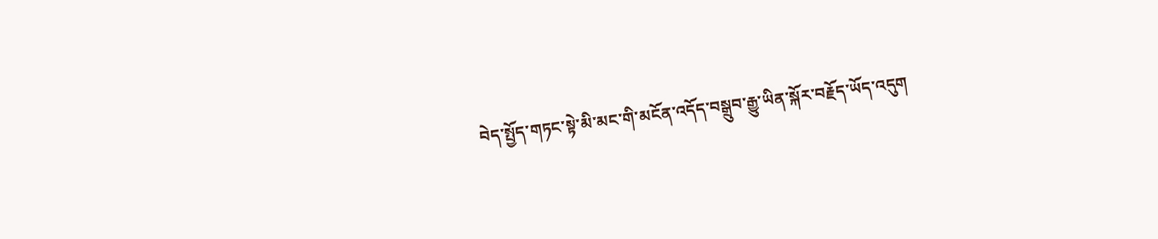བེད་སྤྱོད་གཏང་སྟེ་མི་མང་གི་མངོན་འདོད་བསྒྲུབ་རྒྱུ་ཡིན་སྐོར་བརྗོད་ཡོད་འདུག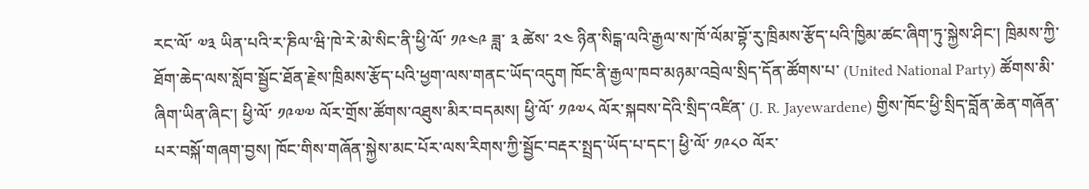རང་ལོ་ ༧༣ ཡིན་པའི་ར་ཎིལ་ཝི་ཁེ་རེ་མེ་སིང་ནི་ཕྱི་ལོ་ ༡༩༤༩ ཟླ་ ༣ ཚེས་ ༢༤ ཉིན་སིངྒ་ལའི་རྒྱལ་ས་ཁོ་ལོམ་བྷོ་རུ་ཁྲིམས་རྩོད་པའི་ཁྱིམ་ཚང་ཞིག་ཏུ་སྐྱེས་ཤིང་། ཁྲིམས་ཀྱི་ཐོག་ཆེད་ལས་སློབ་སྦྱོང་ཐོན་རྗེས་ཁྲིམས་རྩོད་པའི་ཕྱག་ལས་གནང་ཡོད་འདུག ཁོང་ནི་རྒྱལ་ཁབ་མཉམ་འབྲེལ་སྲིད་དོན་ཚོགས་པ་ (United National Party) ཚོགས་མི་ཞིག་ཡིན་ཞིང་། ཕྱི་ལོ་ ༡༩༧༧ ལོར་གྲོས་ཚོགས་འཐུས་མིར་བདམས། ཕྱི་ལོ་ ༡༩༧༨ ལོར་སྐབས་དེའི་སྲིད་འཛིན་ (J. R. Jayewardene) གྱིས་ཁོང་ཕྱི་སྲིད་བློན་ཆེན་གཞོན་པར་བསྐོ་གཞག་བྱས། ཁོང་གིས་གཞོན་སྐྱེས་མང་པོར་ལས་རིགས་ཀྱི་སྦྱོང་བརྡར་སྤྲད་ཡོད་པ་དང་། ཕྱི་ལོ་ ༡༩༨༠ ལོར་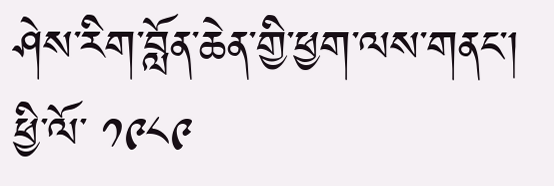ཤེས་རིག་བློན་ཆེན་གྱི་ཕྱག་ལས་གནང་། ཕྱི་ལོ་ ༡༩༨༩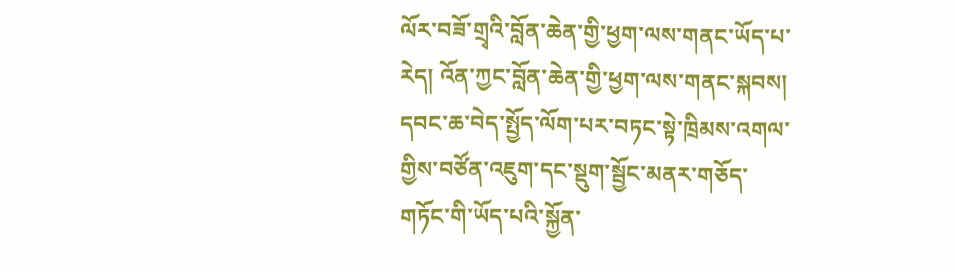ལོར་བཟོ་གྲྭའི་བློན་ཆེན་གྱི་ཕྱག་ལས་གནང་ཡོད་པ་རེད། འོན་ཀྱང་བློན་ཆེན་གྱི་ཕྱག་ལས་གནང་སྐབས། དབང་ཆ་བེད་སྤྱོད་ལོག་པར་བཏང་སྟེ་ཁྲིམས་འགལ་གྱིས་བཙོན་འཇུག་དང་སྡུག་སྦྱོང་མནར་གཅོད་གཏོང་གི་ཡོད་པའི་སྐྱོན་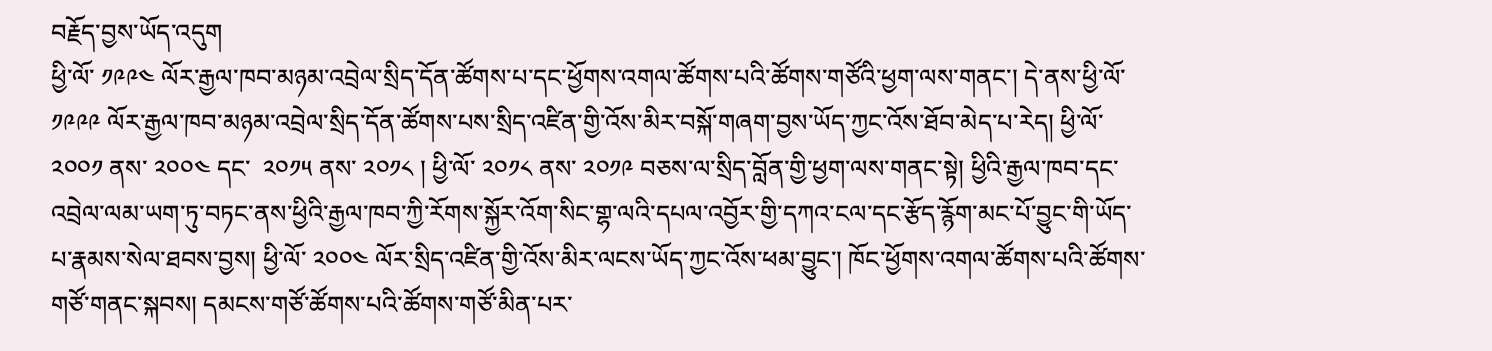བརྗོད་བྱས་ཡོད་འདུག
ཕྱི་ལོ་ ༡༩༩༤ ལོར་རྒྱལ་ཁབ་མཉམ་འབྲེལ་སྲིད་དོན་ཚོགས་པ་དང་ཕྱོགས་འགལ་ཚོགས་པའི་ཚོགས་གཙོའི་ཕྱག་ལས་གནང་། དེ་ནས་ཕྱི་ལོ་ ༡༩༩༩ ལོར་རྒྱལ་ཁབ་མཉམ་འབྲེལ་སྲིད་དོན་ཚོགས་པས་སྲིད་འཛིན་གྱི་འོས་མིར་བསྐོ་གཞག་བྱས་ཡོད་ཀྱང་འོས་ཐོབ་མེད་པ་རེད། ཕྱི་ལོ་ ༢༠༠༡ ནས་ ༢༠༠༤ དང་  ༢༠༡༥ ནས་ ༢༠༡༨ ། ཕྱི་ལོ་ ༢༠༡༨ ནས་ ༢༠༡༩ བཅས་ལ་སྲིད་བློན་གྱི་ཕྱག་ལས་གནང་སྟེ། ཕྱིའི་རྒྱལ་ཁབ་དང་འབྲེལ་ལམ་ཡག་ཏུ་བཏང་ནས་ཕྱིའི་རྒྱལ་ཁབ་ཀྱི་རོགས་སྐྱོར་འོག་སིང་གྷ་ལའི་དཔལ་འབྱོར་གྱི་དཀའ་ངལ་དང་རྩོད་རྙོག་མང་པོ་བྱུང་གི་ཡོད་པ་རྣམས་སེལ་ཐབས་བྱས། ཕྱི་ལོ་ ༢༠༠༤ ལོར་སྲིད་འཛིན་གྱི་འོས་མིར་ལངས་ཡོད་ཀྱང་འོས་ཕམ་བྱུང་། ཁོང་ཕྱོགས་འགལ་ཚོགས་པའི་ཚོགས་གཙོ་གནང་སྐབས། དམངས་གཙོ་ཚོགས་པའི་ཚོགས་གཙོ་མིན་པར་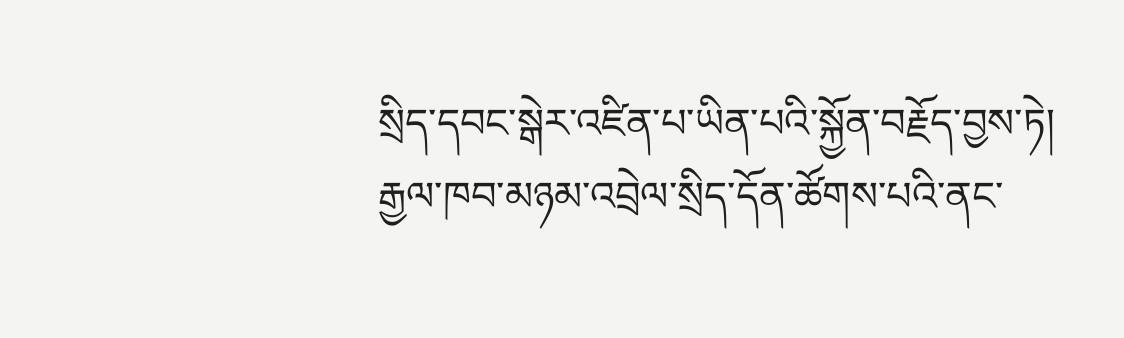སྲིད་དབང་སྒེར་འཛིན་པ་ཡིན་པའི་སྐྱོན་བརྗོད་བྱས་ཏེ། རྒྱལ་ཁབ་མཉམ་འབྲེལ་སྲིད་དོན་ཚོགས་པའི་ནང་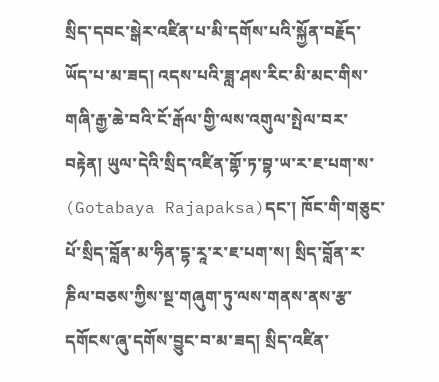སྲིད་དབང་སྒེར་འཛིན་པ་མི་དགོས་པའི་སྐྱོན་བརྗོད་ཡོད་པ་མ་ཟད། འདས་པའི་ཟླ་ཤས་རིང་མི་མང་གིས་གཞི་རྒྱ་ཆེ་བའི་ངོ་རྒོལ་གྱི་ལས་འགུལ་སྤེལ་བར་བརྟེན། ཡུལ་དེའི་སྲིད་འཛིན་གྷོ་ཏ་བྷ་ཡ་ར་ཇ་པག་ས་ (Gotabaya Rajapaksa)དང་། ཁོང་གི་གཅུང་པོ་སྲིད་བློན་མ་ཧིན་དྷ་རཱ་ར་ཇ་པག་ས། སྲིད་བློན་ར་ཎིལ་བཅས་ཀྱིས་སྔ་གཞུག་ཏུ་ལས་གནས་ནས་རྩ་དགོངས་ཞུ་དགོས་བྱུང་བ་མ་ཟད། སྲིད་འཛིན་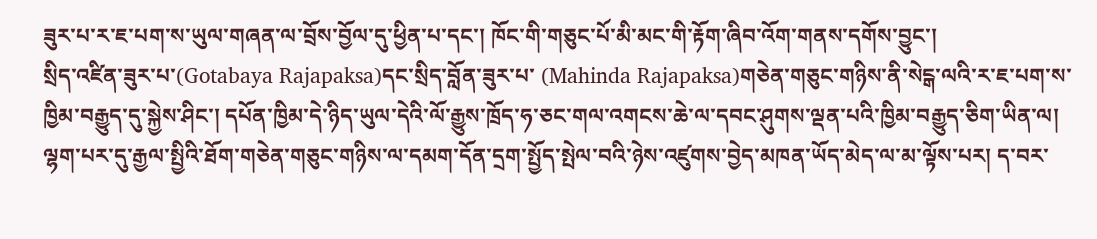ཟུར་པ་ར་ཇ་པག་ས་ཡུལ་གཞན་ལ་བྲོས་བྱོལ་དུ་ཕྱིན་པ་དང་། ཁོང་གི་གཅུང་པོ་མི་མང་གི་རྟོག་ཞིབ་འོག་གནས་དགོས་བྱུང་།
སྲིད་འཛིན་ཟུར་པ་(Gotabaya Rajapaksa)དང་སྲིད་བློན་ཟུར་པ་ (Mahinda Rajapaksa)གཅེན་གཅུང་གཉིས་ནི་སེངྒ་ལའི་ར་ཇ་པག་ས་ཁྱིམ་བརྒྱུད་དུ་སྐྱེས་ཤིང་། དཔོན་ཁྱིམ་དེ་ཉིད་ཡུལ་དེའི་ལོ་རྒྱུས་ཁྲོད་ཧ་ཅང་གལ་འགངས་ཆེ་ལ་དབང་ཤུགས་ལྡན་པའི་ཁྱིམ་བརྒྱུད་ཅིག་ཡིན་ལ། ལྷག་པར་དུ་རྒྱལ་སྤྱིའི་ཐོག་གཅེན་གཅུང་གཉིས་ལ་དམག་དོན་དྲག་སྤྱོད་སྤེལ་བའི་ཉེས་འཛུགས་བྱེད་མཁན་ཡོད་མེད་ལ་མ་ལྟོས་པར། ད་བར་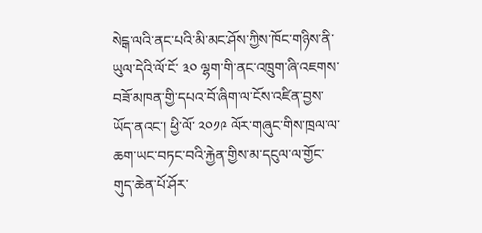སེངྒ་ལའི་ནང་པའི་མི་མང་ཤོས་ཀྱིས་ཁོང་གཉིས་ནི་ཡུལ་དེའི་ལོ་ངོ་ ༣༠ ལྷག་གི་ནང་འཁྲུག་ཞི་འཇགས་བཟོ་མཁན་གྱི་དཔའ་བོ་ཞིག་ལ་ངོས་འཛིན་བྱས་ཡོད་ནའང་། ཕྱི་ལོ་ ༢༠༡༩ ལོར་གཞུང་གིས་ཁྲལ་ལ་ཆག་ཡང་བཏང་བའི་རྐྱེན་གྱིས་མ་དངུལ་ལ་གྱོང་གུད་ཆེན་པོ་ཤོར་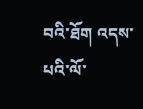བའི་ཐོག འདས་པའི་ལོ་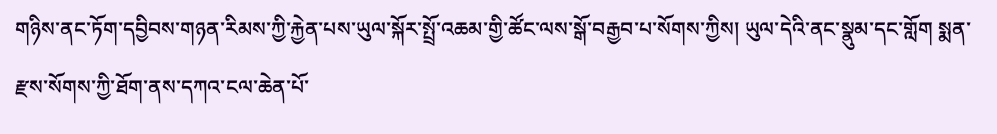གཉིས་ནང་ཏོག་དབྱིབས་གཉན་རིམས་ཀྱི་རྐྱེན་པས་ཡུལ་སྐོར་སྤྲོ་འཆམ་གྱི་ཚོང་ལས་སྒོ་བརྒྱབ་པ་སོགས་ཀྱིས། ཡུལ་དེའི་ནང་སྣུམ་དང་གློག སྨན་རྫས་སོགས་ཀྱི་ཐོག་ནས་དཀའ་ངལ་ཆེན་པོ་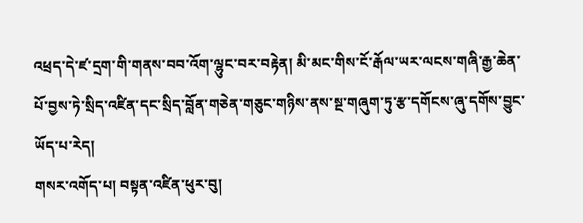འཕྲད་དེ་ཛ་དྲག་གི་གནས་བབ་འོག་ལྷུང་བར་བརྟེན། མི་མང་གིས་ངོ་རྒོལ་ཡར་ལངས་གཞི་རྒྱ་ཆེན་པོ་བྱས་ཏེ་སྲིད་འཛིན་དང་སྲིད་བློན་གཅེན་གཅུང་གཉིས་ནས་སྔ་གཞུག་ཏུ་རྩ་དགོངས་ཞུ་དགོས་བྱུང་ཡོད་པ་རེད།
གསར་འགོད་པ། བསྟན་འཛིན་ཕུར་བུ།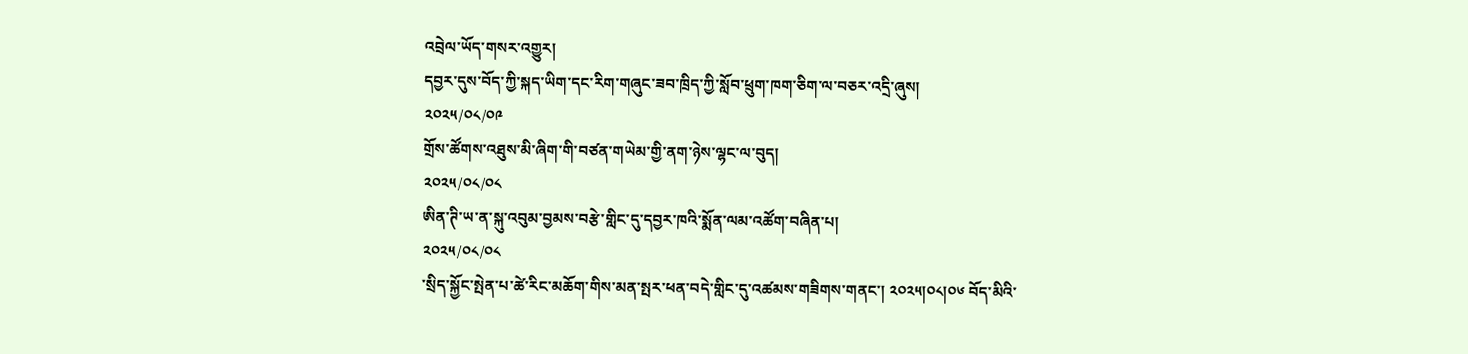འབྲེལ་ཡོད་གསར་འགྱུར།
དབྱར་དུས་བོད་ཀྱི་སྐད་ཡིག་དང་རིག་གཞུང་ཟབ་ཁྲིད་ཀྱི་སློབ་ཕྲུག་ཁག་ཅིག་ལ་བཅར་འདྲི་ཞུས།
༢༠༢༥/༠༨/༠༩
གྲོས་ཚོགས་འཐུས་མི་ཞིག་གི་བཙན་གཡེམ་གྱི་ནག་ཉེས་ལྷང་ལ་བུད།
༢༠༢༥/༠༨/༠༨
ཨིན་ཊི་ཡ་ན་སྐུ་འབུམ་བྱམས་བརྩེ་གླིང་དུ་དབྱར་ཁའི་སྨོན་ལམ་འཚོག་བཞིན་པ།
༢༠༢༥/༠༨/༠༨
་སྲིད་སྐྱོང་སྤེན་པ་ཚེ་རིང་མཆོག་གིས་མན་སྤར་ཕན་བདེ་གླིང་དུ་འཚམས་གཟིགས་གནང་། ༢༠༢༥།༠༨།༠༦ བོད་མིའི་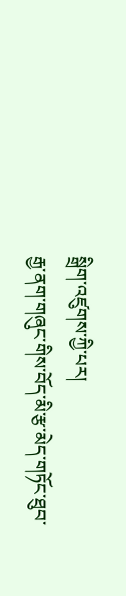སྒྲིག་འཛུགས་ཀྱི་པར།
རྒྱ་ནག་གཞུང་གིས་བོད་མི་རྩ་མེད་གཏོང་ཐུབ་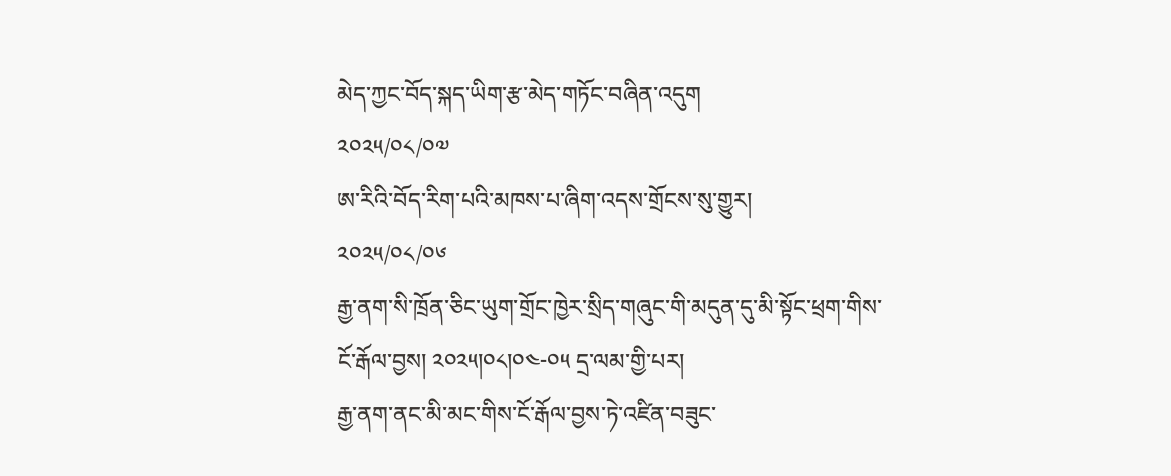མེད་ཀྱང་བོད་སྐད་ཡིག་རྩ་མེད་གཏོང་བཞིན་འདུག
༢༠༢༥/༠༨/༠༧
ཨ་རིའི་བོད་རིག་པའི་མཁས་པ་ཞིག་འདས་གྲོངས་སུ་གྱུར།
༢༠༢༥/༠༨/༠༦
རྒྱ་ནག་སི་ཁྲོན་ཅིང་ཡུག་གྲོང་ཁྱེར་སྲིད་གཞུང་གི་མདུན་དུ་མི་སྟོང་ཕྲག་གིས་ངོ་རྒོལ་བྱས། ༢༠༢༥།༠༨།༠༤-༠༥ དྲ་ལམ་གྱི་པར།
རྒྱ་ནག་ནང་མི་མང་གིས་ངོ་རྒོལ་བྱས་ཏེ་འཛིན་བཟུང་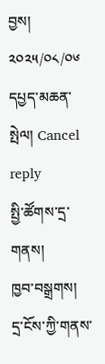བྱས།
༢༠༢༥/༠༨/༠༦
དཔྱད་མཆན་སྤེལ། Cancel reply
སྤྱི་ཚོགས་དྲ་གནས།
ཁྱབ་བསྒྲགས།
དྲ་ངོས་ཀྱི་གནས་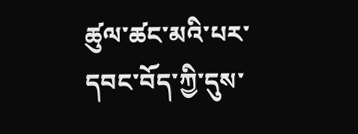ཚུལ་ཚང་མའི་པར་དབང་བོད་ཀྱི་དུས་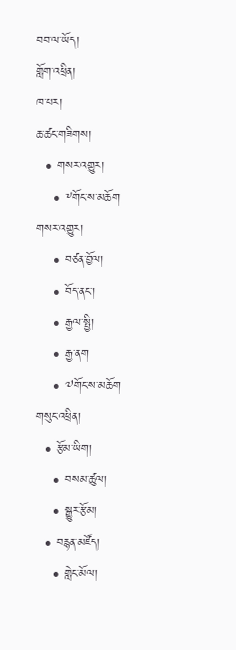བབ་ལ་ཡོད།
གློག་འཕྲིན།
ཁ་པར།
ཆ་ཚང་གཟིགས།
  • གསར་འགྱུར།
    • ༸གོང་ས་མཆོག གསར་འགྱུར།
    • བཙན་བྱོལ།
    • བོད་ནང་།
    • རྒྱལ་སྤྱི།
    • རྒྱ་ནག
    • ༧གོང་ས་མཆོག གསུང་འཕྲིན།
  • རྩོམ་ཡིག།
    • བསམ་ཚུལ།
    • སྒྱུར་རྩོམ།
  • བརྙན་མཛོད།
    • གླེང་མོལ།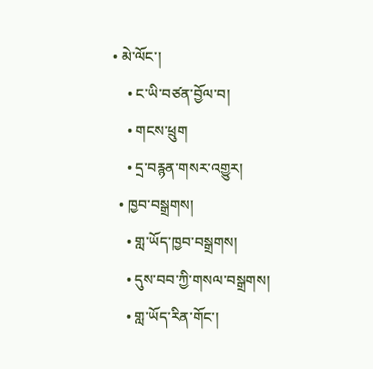• མེ་ལོང་།
    • ང་ཡི་བཙན་བྱོལ་བ།
    • གངས་ཕྲུག
    • དྲ་བརྙན་གསར་འགྱུར།
  • ཁྱབ་བསྒྲགས།
    • གླ་ཡོད་ཁྱབ་བསྒྲགས།
    • དུས་བབ་ཀྱི་གསལ་བསྒྲགས།
    • གླ་ཡོད་རིན་གོང་།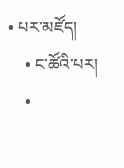• པར་མཛོད།
    • ང་ཚོའི་པར།
    •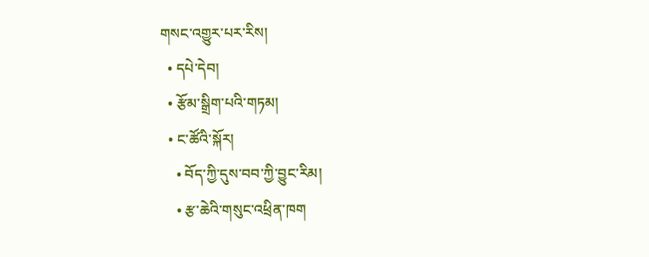གསང་འགྱུར་པར་རིས།
  • དཔེ་དེབ།
  • རྩོམ་སྒྲིག་པའི་གཏམ།
  • ང་ཚོའི་སྐོར།
    • བོད་ཀྱི་དུས་བབ་ཀྱི་བྱུང་རིམ།
    • རྩ་ཆེའི་གསུང་འཕྲིན་ཁག